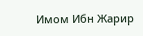Имом Ибн Жарир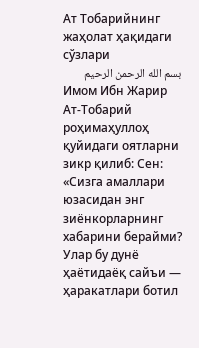Ат Тобарийнинг жаҳолат ҳақидаги сўзлари
بسم الله الرحمن الرحيم
Имом Ибн Жарир Ат-Тобарий роҳимаҳуллоҳ қуйидаги оятларни зикр қилиб: Сен: «Сизга амаллари юзасидан энг зиёнкорларнинг хабарини берайми? Улар бу дунё ҳаётидаёқ сайъи — ҳаракатлари ботил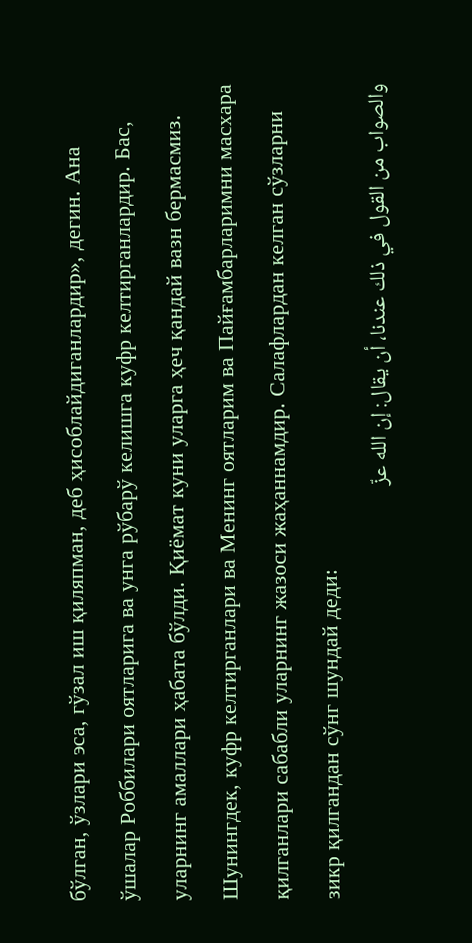бўлган, ўзлари эса, гўзал иш қиляпман, деб ҳисоблайдиганлардир», дегин. Ана ўшалар Роббилари оятларига ва унга рўбарў келишга куфр келтирганлардир. Бас, уларнинг амаллари ҳабата бўлди. Қиёмат куни уларга ҳеч қандай вазн бермасмиз. Шунингдек, куфр келтирганлари ва Менинг оятларим ва Пайғамбарларимни масхара қилганлари сабабли уларнинг жазоси жаҳаннамдир. Салафлардан келган сўзларни зикр қилгандан сўнг шундай деди:
والصواب من القول في ذلك عندنا، أن يقال: إن الله عزّ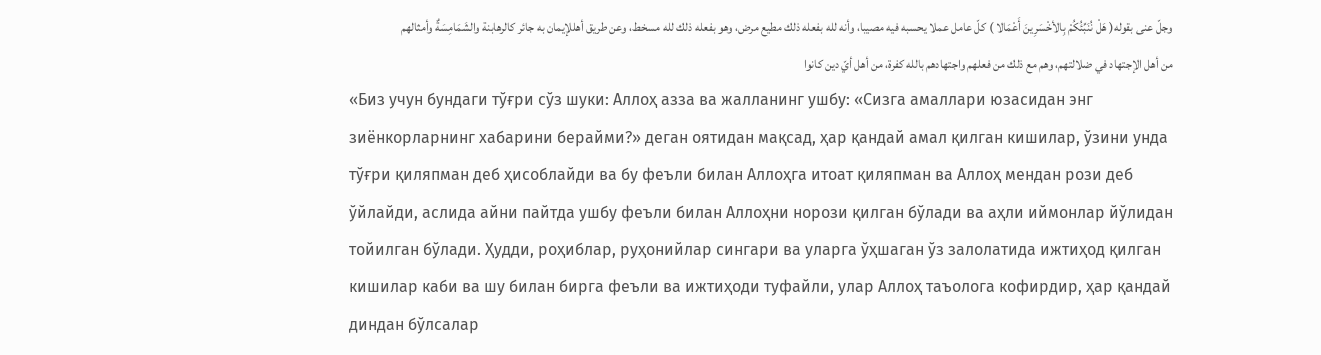وجلّ عنى بقوله( هَلْ نُنَبِّئُكُمْ بِالأخْسَرِينَ أَعْمَالا ) كلّ عامل عملا يحسبه فيه مصيبا، وأنه لله بفعله ذلك مطيع مرض، وهو بفعله ذلك لله مسخط، وعن طريق أهللإيمان به جائر كالرهابنة والشَمَامِسَةٌ وأمثالهم من أهل الإجتهاد في ضلالتهم، وهم مع ذلك من فعلهم واجتهادهم بالله كفرة، من أهل أيّ دين كانوا
«Биз учун бундаги тўғри сўз шуки: Аллоҳ азза ва жалланинг ушбу: «Сизга амаллари юзасидан энг зиёнкорларнинг хабарини берайми?» деган оятидан мақсад, ҳар қандай амал қилган кишилар, ўзини унда тўғри қиляпман деб ҳисоблайди ва бу феъли билан Аллоҳга итоат қиляпман ва Аллоҳ мендан рози деб ўйлайди, аслида айни пайтда ушбу феъли билан Аллоҳни норози қилган бўлади ва аҳли иймонлар йўлидан тойилган бўлади. Ҳудди, роҳиблар, руҳонийлар сингари ва уларга ўҳшаган ўз залолатида ижтиҳод қилган кишилар каби ва шу билан бирга феъли ва ижтиҳоди туфайли, улар Аллоҳ таъолога кофирдир, ҳар қандай диндан бўлсалар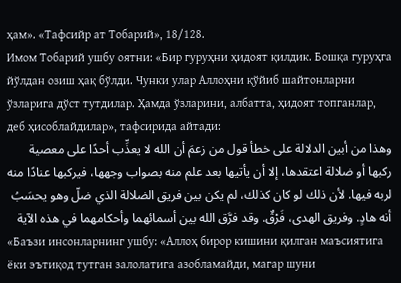ҳам». «Тафсийр ат Тобарий», 18/128.
Имом Тобарий ушбу оятни: «Бир гуруҳни ҳидоят қилдик. Бошқа гуруҳга йўлдан озиш ҳақ бўлди. Чунки улар Аллоҳни қўйиб шайтонларни ўзларига дўст тутдилар. Ҳамда ўзларини, албатта, ҳидоят топганлар, деб ҳисоблайдилар», тафсирида айтади:
وهذا من أبين الدلالة على خطأ قول من زعمَ أن الله لا يعذِّب أحدًا على معصية ركبها أو ضلالة اعتقدها، إلا أن يأتيها بعد علم منه بصواب وجهها، فيركبها عنادًا منه لربه فيها. لأن ذلك لو كان كذلك، لم يكن بين فريق الضلالة الذي ضلّ وهو يحسَبُ أنه هادٍ. وفريق الهدى، فَرْقٌ. وقد فرَّق الله بين أسمائهما وأحكامهما في هذه الآية
«Баъзи инсонларнинг ушбу: «Аллоҳ бирор кишини қилган маъсиятига ёки эътиқод тутган залолатига азобламайди, магар шуни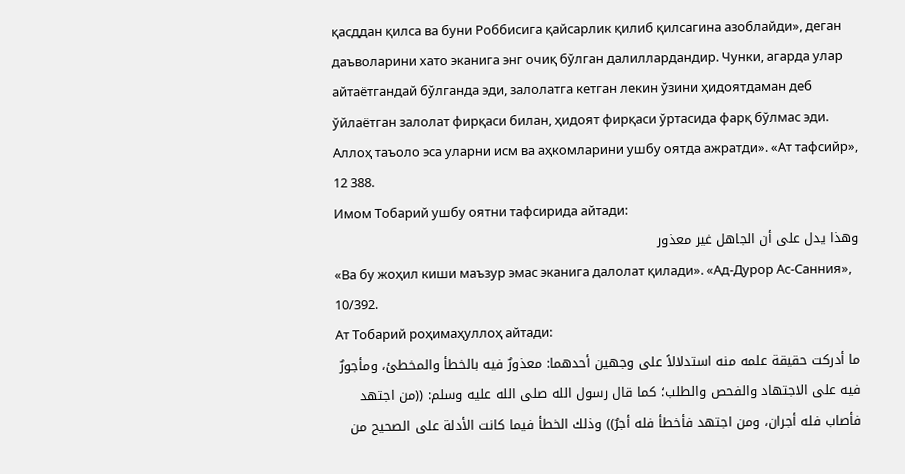қасддан қилса ва буни Роббисига қайсарлик қилиб қилсагина азоблайди», деган даъволарини хато эканига энг очиқ бўлган далиллардандир. Чунки, агарда улар айтаётгандай бўлганда эди, залолатга кетган лекин ўзини ҳидоятдаман деб ўйлаётган залолат фирқаси билан, ҳидоят фирқаси ўртасида фарқ бўлмас эди. Аллоҳ таъоло эса уларни исм ва аҳкомларини ушбу оятда ажратди». «Ат тафсийр», 12 388.
Имом Тобарий ушбу оятни тафсирида айтади:
وهذا يدل على أن الجاهل غير معذور
«Ва бу жоҳил киши маъзур эмас эканига далолат қилади». «Ад-Дурор Ас-Санния», 10/392.
Ат Тобарий роҳимаҳуллоҳ айтади:
ما أدركت حقيقة علمه منه استدلالاً على وجهين أحدهما: معذورٌ فيه بالخطأ والمخطئ، ومأجورٌ فيه على الاجتهاد والفحص والطلب؛ كما قال رسول الله صلى الله عليه وسلم: ((من اجتهد فأصاب فله أجران، ومن اجتهد فأخطأ فله أجرٌ)) وذلك الخطأ فيما كانت الأدلة على الصحيح من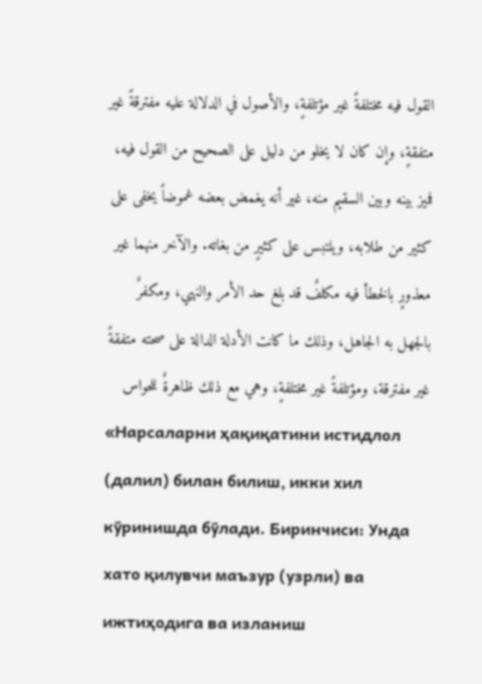القول فيه مختلفةً غير مؤتلفةٍ، والأصول في الدلالة عليه مفترقةً غير متفقةٍ، وإن كان لا يخلو من دليل على الصحيح من القول فيه، فميز بينه وبين السقيم منه، غير أنه يغمض بعضه غموضاً يخفى على كثير من طلابه، ويلتبس على كثيرٍ من بغاته. والآخر منهما غير معذورٍ بالخطأ فيه مكلفٌ قد بلغ حد الأمر والنهي، ومكفرٌ بالجهل به الجاهل، وذلك ما كانت الأدلة الدالة على صحته متفقةً غير مفترقة، ومؤتلفةً غير مختلفةٍ، وهي مع ذلك ظاهرةٌ للحواس
«Нарсаларни ҳақиқатини истидлол (далил) билан билиш, икки хил кўринишда бўлади. Биринчиси: Унда хато қилувчи маъзур (узрли) ва ижтиҳодига ва изланиш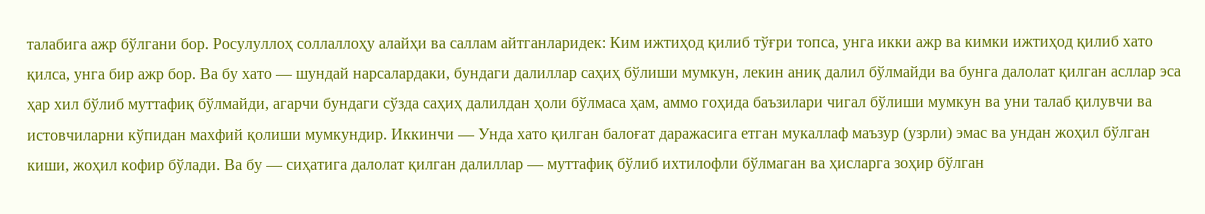талабига ажр бўлгани бор. Росулуллоҳ соллаллоҳу алайҳи ва саллам айтганларидек: Ким ижтиҳод қилиб тўғри топса, унга икки ажр ва кимки ижтиҳод қилиб хато қилса, унга бир ажр бор. Ва бу хато — шундай нарсалардаки, бундаги далиллар саҳиҳ бўлиши мумкун, лекин аниқ далил бўлмайди ва бунга далолат қилган асллар эса ҳар хил бўлиб муттафиқ бўлмайди, агарчи бундаги сўзда саҳиҳ далилдан ҳоли бўлмаса ҳам, аммо гоҳида баъзилари чигал бўлиши мумкун ва уни талаб қилувчи ва истовчиларни кўпидан махфий қолиши мумкундир. Иккинчи — Унда хато қилган балоғат даражасига етган мукаллаф маъзур (узрли) эмас ва ундан жоҳил бўлган киши, жоҳил кофир бўлади. Ва бу — сиҳатига далолат қилган далиллар — муттафиқ бўлиб ихтилофли бўлмаган ва ҳисларга зоҳир бўлган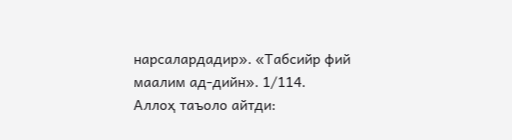нарсалардадир». «Табсийр фий маалим ад-дийн». 1/114.
Аллоҳ таъоло айтди: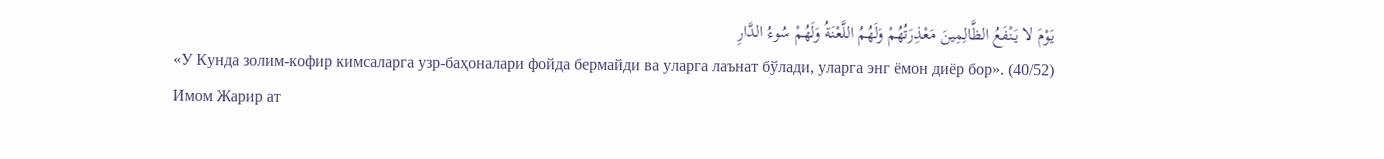يَوْمَ لا يَنْفَعُ الظَّالِمِينَ مَعْذِرَتُهُمْ وَلَهُمُ اللَّعْنَةُ وَلَهُمْ سُوءُ الدَّارِ
«У Кунда золим-кофир кимсаларга узр-баҳоналари фойда бермайди ва уларга лаънат бўлади, уларга энг ёмон диёр бор». (40/52)
Имом Жарир ат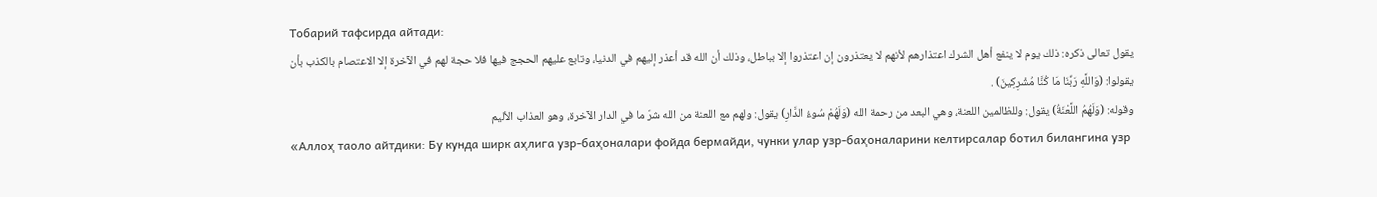Тобарий тафсирда айтади:
يقول تعالى ذكره: ذلك يوم لا ينفع أهل الشرك اعتذارهم لأنهم لا يعتذرون إن اعتذروا إلا بباطل، وذلك أن الله قد أعذر إليهم في الدنيا، وتابع عليهم الحجج فيها فلا حجة لهم في الآخرة إلا الاعتصام بالكذب بأن يقولوا: (وَاللَّهِ رَبِّنَا مَا كُنَّا مُشْرِكِينَ) .
وقوله: (وَلَهُمُ اللَّعْنَةُ) يقول: وللظالمين اللعنة، وهي البعد من رحمة الله (وَلَهُمْ سُوءُ الدَّارِ) يقول: ولهم مع اللعنة من الله شرّ ما في الدار الآخرة، وهو العذاب الأليم
«Аллоҳ таоло айтдики: Бу кунда ширк аҳлига узр-баҳоналари фойда бермайди, чунки улар узр-баҳоналарини келтирсалар ботил билангина узр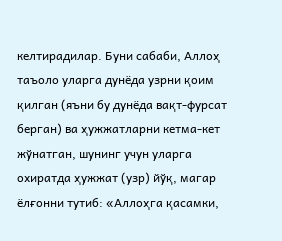келтирадилар. Буни сабаби, Аллоҳ таъоло уларга дунёда узрни қоим қилган (яъни бу дунёда вақт-фурсат берган) ва ҳужжатларни кетма-кет жўнатган, шунинг учун уларга охиратда ҳужжат (узр) йўқ, магар ёлғонни тутиб: «Аллоҳга қасамки,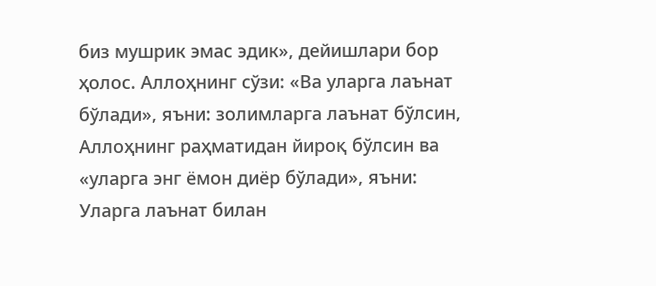биз мушрик эмас эдик», дейишлари бор ҳолос. Аллоҳнинг сўзи: «Ва уларга лаънат бўлади», яъни: золимларга лаънат бўлсин, Аллоҳнинг раҳматидан йироқ бўлсин ва «уларга энг ёмон диёр бўлади», яъни: Уларга лаънат билан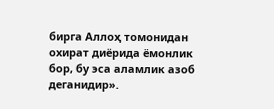бирга Аллоҳ томонидан охират диёрида ёмонлик бор, бу эса аламлик азоб деганидир».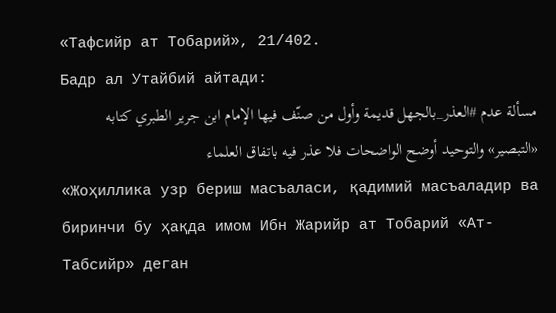«Тафсийр ат Тобарий», 21/402.
Бадр ал Утайбий айтади:
مسألة عدم #العذر_بالجهل قديمة وأول من صنّف فيها الإمام ابن جرير الطبري كتابه «التبصير» والتوحيد أوضح الواضحات فلا عذر فيه باتفاق العلماء
«Жоҳиллика узр бериш масъаласи, қадимий масъаладир ва биринчи бу ҳақда имом Ибн Жарийр ат Тобарий «Ат-Табсийр» деган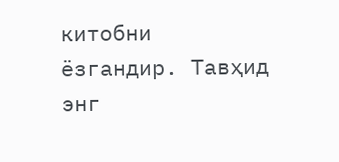китобни ёзгандир. Тавҳид энг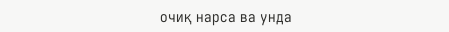очиқ нарса ва унда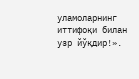уламоларнинг иттифоқи билан узр йўқдир!».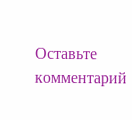Оставьте комментарий